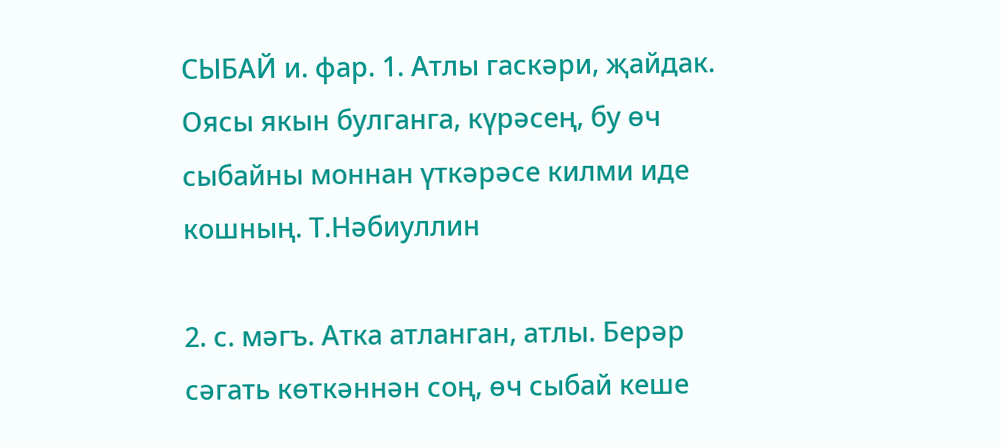СЫБАЙ и. фар. 1. Атлы гаскәри, җайдак. Оясы якын булганга, күрәсең, бу өч сыбайны моннан үткәрәсе килми иде кошның. Т.Нәбиуллин

2. с. мәгъ. Атка атланган, атлы. Берәр сәгать көткәннән соң, өч сыбай кеше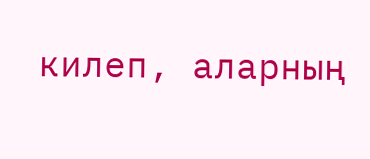килеп, аларның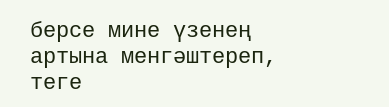берсе мине үзенең артына менгәштереп, теге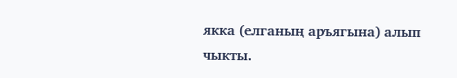якка (елганың аръягына) алып чыкты.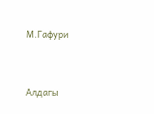М.Гафури



Алдагы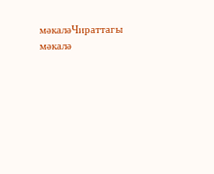мәкаләЧираттагы мәкалә